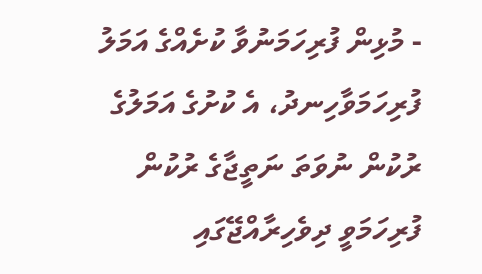- މުޅިން ފުރިހަމަނުވާ ކުށެއްގެ އަމަލު ފުރިހަމަވާހިނދު، އެ ކުށުގެ އަމަލުގެ ރުކުން ނުވަތަ ނަތީޖާގެ ރުކުން ފުރިހަމަވީ ދިވެހިރާއްޖޭގައި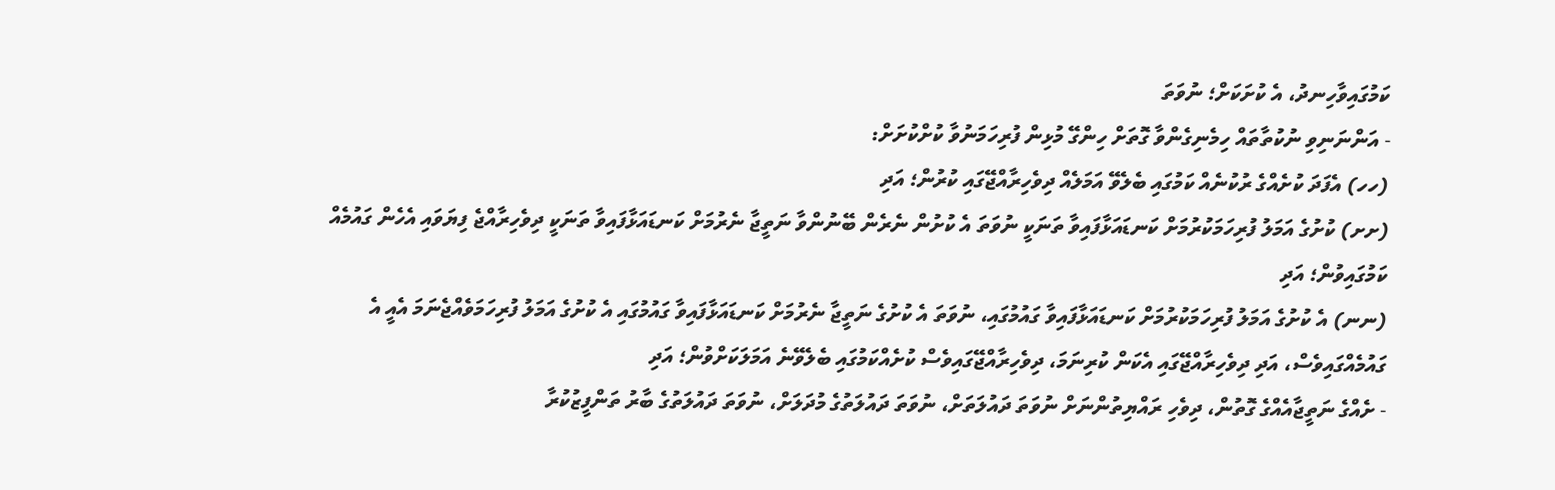ކަމުގައިވާހިނދު، އެ ކުށަކަށް؛ ނުވަތަ
- އަންނަނިވި ނުކުތާތައް ހިމެނިގެންވާ ގޮތަށް ހިންގޭ މުޅިން ފުރިހަމަނުވާ ކުށްކުށަށް:
(ހހ) އެފަދަ ކުށެއްގެ ރުކުނެއް ކަމުގައި ބެލެވޭ އަމަލެއް ދިވެހިރާއްޖޭގައި ކުރުން؛ އަދި
(ށށ) ކުށުގެ އަމަލު ފުރިހަމަކުރުމަށް ކަނޑައަޅާފައިވާ ތަނަކީ ނުވަތަ އެ ކުށުން ނެރެން ބޭނުންވާ ނަތީޖާ ނެރުމަށް ކަނޑައަޅާފައިވާ ތަނަކީ ދިވެހިރާއްޖެ ފިޔަވައި އެހެން ގައުމެއް ކަމުގައިވުން؛ އަދި
(ނނ) އެ ކުށުގެ އަމަލު ފުރިހަމަކުރުމަށް ކަނޑައަޅާފައިވާ ގައުމުގައި، ނުވަތަ އެ ކުށުގެ ނަތީޖާ ނެރުމަށް ކަނޑައަޅާފައިވާ ގައުމުގައި އެ ކުށުގެ އަމަލު ފުރިހަމަވެއްޖެނަމަ އެއީ އެ ގައުމެއްގައިވެސް، އަދި ދިވެހިރާއްޖޭގައި އެކަން ކުރިނަމަ، ދިވެހިރާއްޖޭގައިވެސް ކުށެއްކަމުގައި ބެލެވޭނެ އަމަލަކަށްވުން؛ އަދި
- ށެއްގެ ނަތީޖާއެއްގެ ގޮތުން، ދިވެހި ރައްޔިތުންނަށް ނުވަތަ ދައުލަތަށް، ނުވަތަ ދައުލަތުގެ މުދަލަށް، ނުވަތަ ދައުލަތުގެ ބާރު ތަންފީޒުކުރާ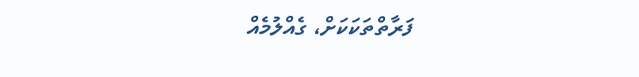ފަރާތްތަކަކަށް، ގެއްލުމެއް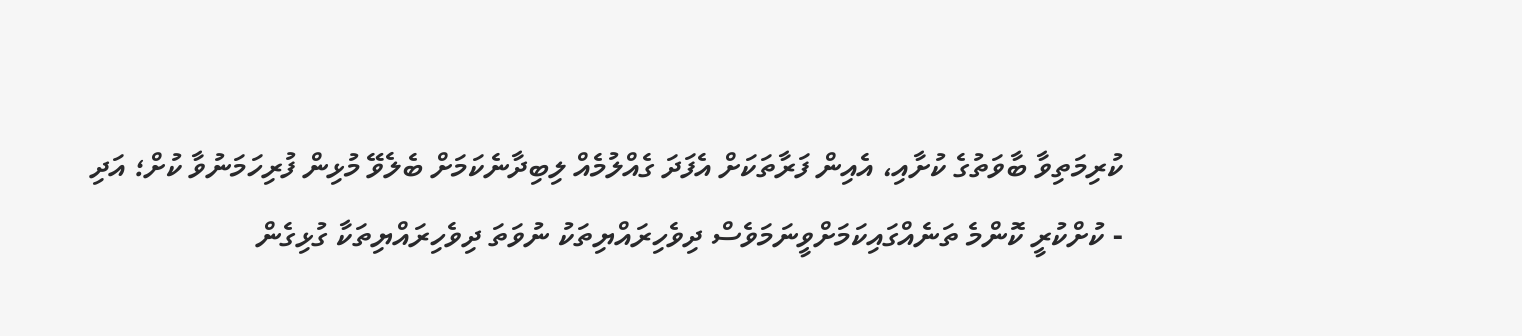ކުރިމަތިވާ ބާވަތުގެ ކުށާއި، އެއިން ފަރާތަކަށް އެފަދަ ގެއްލުމެއް ލިބިދާނެކަމަށް ބެލެވޭ މުޅިން ފުރިހަމަނުވާ ކުށް؛ އަދި
- ކުށްކުރީ ކޮންމެ ތަނެއްގައިކަމަށްވީނަމަވެސް ދިވެހިރައްޔިތަކު ނުވަތަ ދިވެހިރައްޔިތަކާ ގުޅިގެން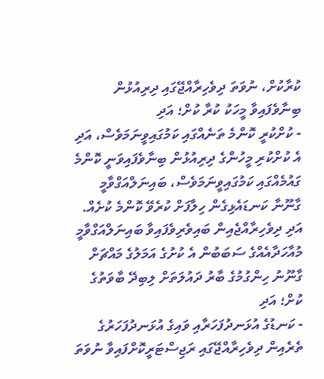ކުރާކުށް، ނުވަތަ ދިވެހިރާއްޖޭގައި ދިރިއުޅުން ބިނާވެފައިވާ މީހަކު ކުރާ ކުށް؛ އަދި
- ކުށްކުރީ ކޮންމެ ތަނެއްގައި ކަމުގައިވީނަމަވެސް، އަދި އެ ކުށްކުރި މީހުންގެ ދިރިއުޅުން ބިނާވެފައިވަނީ ކޮންމެ ގައުމެއްގައި ކަމުގައިވީނަމަވެސް، ބައިނަލްއަގްވާމީ ގާނޫނާ ކަނޑައެޅިގެން ހިލާފަށް ކުރެވޭ ކޮންމެ ކުށެއް. އަދި ދިވެހިރާއްޖެއިން ބައިވެރިވެފައިވާ ބައިނަލްއަގްވާމީ މުއާހަދާއެއްގެ ސަބަބުން އެ ކުށުގެ އަމަލުގެ މައްޗަށް ގާނޫނު ހިންގުމުގެ ބާރު ދައުލަތަށް ލިބިދޭ ބާވަތުގެ ކުށް؛ އަދި
- ކަނޑުގެ އުޅަނދުފަހަރާއި ވައިގެ އުޅަނދުފަހަރުގެ ތެރެއިން ދިވެހިރާއްޖޭގައި ރަޖިސްޓަރީކޮށްފައިވާ ނުވަތަ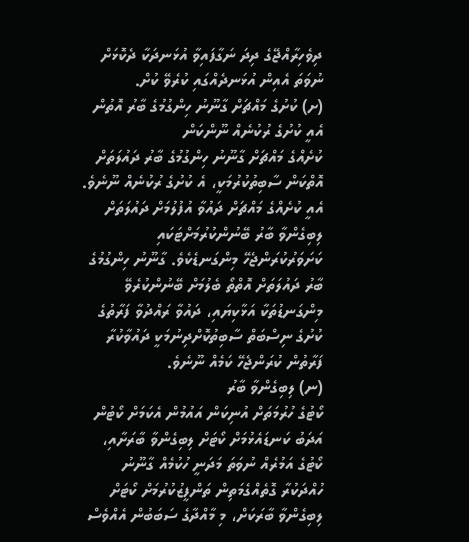ދިވެހިރާއްޖޭގެ ދިދަ ނަގާފައިވާ އުޅަނދަކާ ދެކޮޅަށް ނުވަތަ އެއިން އުޅަނދެއްގައި ކުރެވޭ ކުށް.
(ށ) ކުށުގެ މައްޗަށް ގާނޫނު ހިންގުމުގެ ބާރު އޮތުން އެއީ ކުށުގެ ރުކުނެއް ނޫންކަން
ކުށެއްގެ މައްޗަށް ގާނޫނު ހިންގުމުގެ ބާރު ދައުލަތަށް އޮތްކަން ސާބިތުކުރުމަކީ، އެ ކުށުގެ ރުކުނެއް ނޫނެވެ. އެއީ ކުށެއްގެ މައްޗަށް ދައުވާ އުފުލުމަށް ދައުލަތަށް ލިބިގެންވާ ބާރު ބޭނުންކުރުމަށްޓަކައި ކަށަވަރުކުރަންޖެހޭ މިންގަނޑެކެވެ. ގާނޫނު ހިންގުމުގެ ބާރު ދައުލަތަށް އޮތްތޯ ބެލުމަށް ބޭނުންކުރެވޭ މިންގަނޑުތަކާ އަޅާކިޔައި، ދައުވާ ރައްދުވާ ފަރާތުގެ ކުށުގެ ނިސްބަތް ސާބިތުކޮށްދިނުމަކީ ދައުވާކުރާ ފަރާތުން ކުރަންޖެހޭ ކަމެއް ނޫނެވެ.
(ނ) ލިބިގެންވާ ބާރު
ކޯޓުގެ ހުރުމަތަށް އުނިކަން އައުމުން އެކަމަށް ކޯޓުން އަދަބު ކަނޑައެޅުމަށް ކޯޓަށް ލިބިގެންވާ ބާރަށާއި، ކޯޓުގެ އަމުރެއް ނުވަތަ މަދަނީ ހުކުމެއް ގާނޫނު ހުއްދަކުރާ ގޮތެއްގެމަތިން ތަންފީޒުކުރުމަށް ކޯޓަށް ލިބިގެންވާ ބާރަކަށް، މި މާއްދާގެ ސަބަބުން އެއްވެސް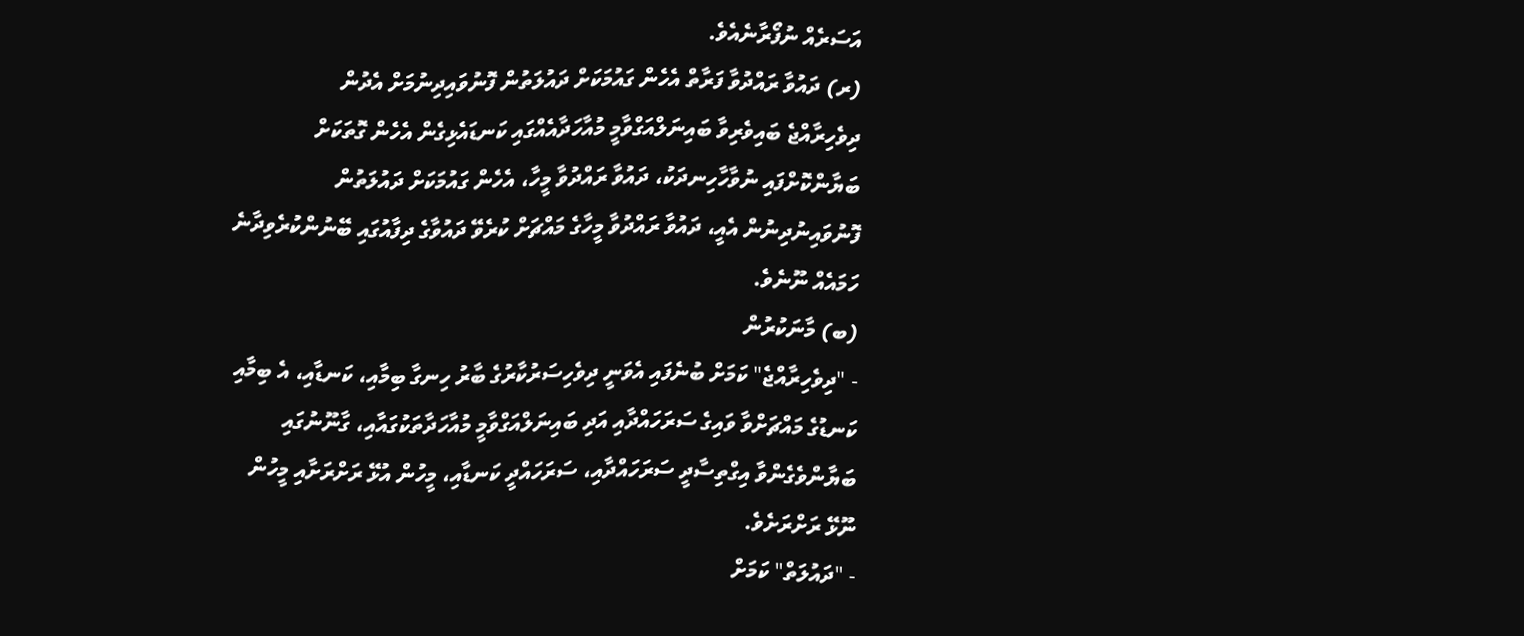އަސަރެއް ނުފޯރާނެއެވެ.
(ރ) ދައުވާ ރައްދުވާ ފަރާތް އެހެން ގައުމަކަށް ދައުލަތުން ފޮނުވައިދިނުމަށް އެދުން
ދިވެހިރާއްޖެ ބައިވެރިވާ ބައިނަލްއަގްވާމީ މުއާހަދާއެއްގައި ކަނޑައެޅިގެން އެހެން ގޮތަކަށް ބަޔާންކޮށްފައި ނުވާހާހިނދަކު، ދައުވާ ރައްދުވާ މީހާ، އެހެން ގައުމަކަށް ދައުލަތުން ފޮނުވައިނުދިނުން އެއީ، ދައުވާ ރައްދުވާ މީހާގެ މައްޗަށް ކުރެވޭ ދައުވާގެ ދިފާއުގައި ބޭނުންކުރެވިދާނެ ހަމައެއް ނޫނެވެ.
(ބ) މާނަކުރުން
- "ދިވެހިރާއްޖެ" ކަމަށް ބުނެފައި އެވަނީ ދިވެހިސަރުކާރުގެ ބާރު ހިނގާ ބިމާއި، ކަނޑާއި، އެ ބިމާއި ކަނޑުގެ މައްޗަށްވާ ވައިގެ ސަރަހައްދާއި އަދި ބައިނަލްއަގްވާމީ މުއާހަދާތަކުގައާއި، ގާނޫނުގައި ބަޔާންވެގެންވާ އިގްތިސާދީ ސަރަހައްދާއި، ސަރަހައްދީ ކަނޑާއި، މީހުން އުޅޭ ރަށްރަށާއި މީހުން ނޫޅޭ ރަށްރަށެވެ.
- "ދައުލަތް" ކަމަށް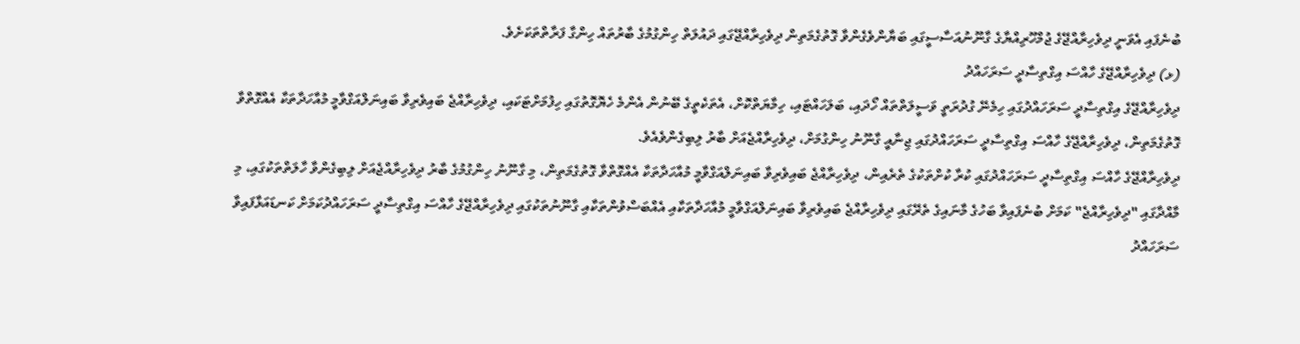ބުނެފައި އެވަނީ ދިވެހިރާއްޖޭގެ ޖުމްހޫރިއްޔާގެ ގާނޫނުއަސާސީގައި ބަޔާންވެގެންވާ ގޮތުގެމަތިން ދިވެހިރާއްޖޭގައި ދައުލަތް ހިންގުމުގެ ބާރުތައް ހިންގާ ފަރާތްތަކަށެވެ.
(ޅ) ދިވެހިރާއްޖޭގެ ހާއްސަ އިގްތިސާދީ ސަރަހައްދު
ދިވެހިރާއްޖޭގެ އިގްތިސާދީ ސަރަހައްދުގައި ހިމެނޭ ގުދުރަތީ ވަސީލަތްތައް ހޯދައި، ބަލަހައްޓައި، ހިމާޔަތްކޮށް، އެތަކެތީގެ ބޭނުން އެންމެ ހެޔޮގޮތުގައި ހިފުމަށްޓަކައި، ދިވެހިރާއްޖެ ބައިވެރިވާ ބައިނަލްއަގްވާމީ މުއާހަދާތަކާ އެއްގޮތްވާ ގޮތުގެމަތިން، ދިވެހިރާއްޖޭގެ ހާއްސަ އިގްތިސާދީ ސަރަހައްދުގައި ޖިނާއީ ގާނޫނު ހިންގުމަށް، ދިވެހިރާއްޖެއަށް ބާރު ލިބިގެންވެއެވެ.
ދިވެހިރާއްޖޭގެ ހާއްސަ އިގްތިސާދީ ސަރަހައްދުގައި ކުރާ ކުށްތަކުގެ ތެރެއިން، ދިވެހިރާއްޖެ ބައިވެރިވާ ބައިނަލްއަގްވާމީ މުއާހަދާތަކާ އެއްގޮތްވާ ގޮތުގެމަތިން، މި ގާނޫނު ހިންގުމުގެ ބާރު ދިވެހިރާއްޖެއަށް ލިބިގެންވާ ހާލަތްތަކުގައި، މި މާއްދާގައި "ދިވެހިރާއްޖެ" ކަމަށް ބުނެފައިވާ ބަހުގެ މާނައިގެ ތެރޭގައި ދިވެހިރާއްޖެ ބައިވެރިވާ ބައިނަލްއަގްވާމީ މުއާހަދާތަކާއި އެއްބަސްވުންތަކާއި ގާނޫނުތަކުގައި ދިވެހިރާއްޖޭގެ ހާއްސަ އިގްތިސާދީ ސަރަހައްދުކަމަށް ކަނޑައަޅާފައިވާ ސަރަހައްދު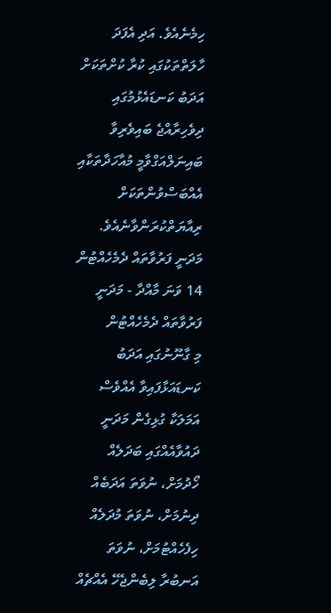ހިމެނެއެވެ. އަދި އެފަދަ ހާލަތްތަކުގައި ކުރާ ކުށްތަކަށް އަދަބު ކަނޑައެޅުމުގައި ދިވެހިރާއްޖެ ބައިވެރިވާ ބައިނަލްއަގްވާމީ މުއާހަދާތަކާއި އެއްބަސްވުންތަކަށް ރިއާޔަތްކުރަންވާނެއެވެ.
މަދަނީ ފަރުވާތައް ދެމެހެއްޓުން
14 ވަނަ މާއްދާ - މަދަނީ ފަރުވާތައް ދެމެހެއްޓުން
މި ގާނޫނުގައި އަދަބު ކަނޑައަޅާފައިވާ އެއްވެސް އަމަލަކާ ގުޅިގެން މަދަނީ ދައުވާއެއްގައި ބަދަލެއް ހޯދުމަށް، ނުވަތަ އަދަބެއް ދިނުމަށް، ނުވަތަ މުދަލެއް ހިފެހެއްޓުމަށް، ނުވަތަ އަނބުރާ ލިބެންޖެހޭ އެއްޗެއް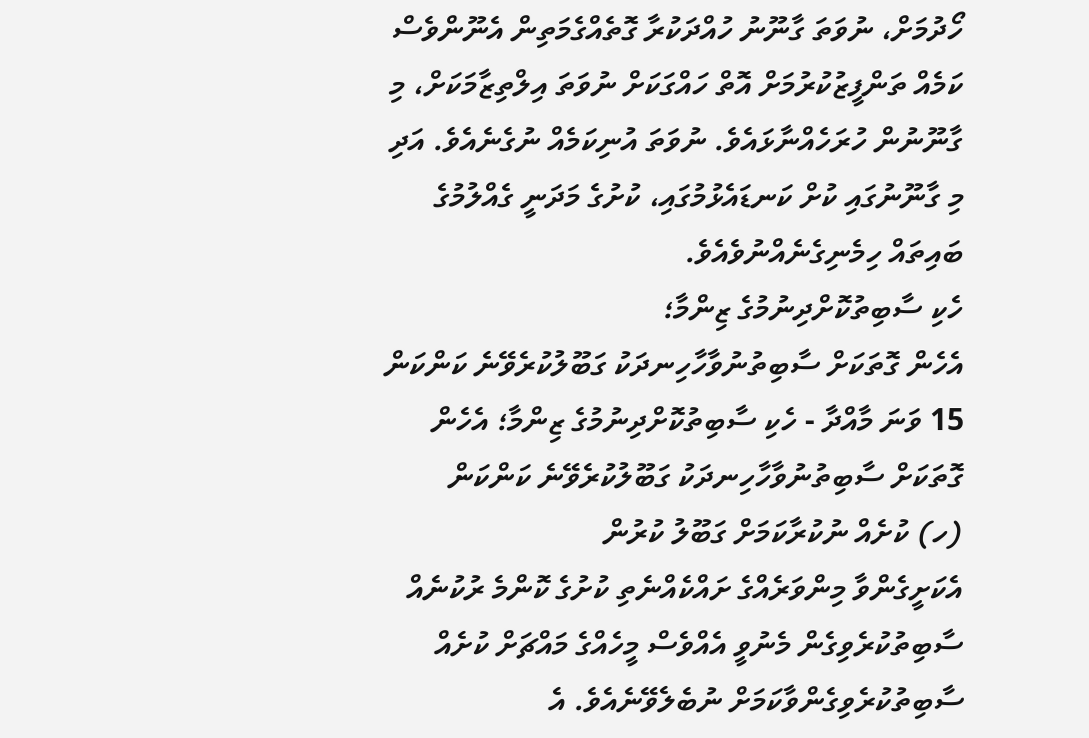ހޯދުމަށް، ނުވަތަ ގާނޫނު ހުއްދަކުރާ ގޮތެއްގެމަތިން އެނޫންވެސް ކަމެއް ތަންފީޒުކުރުމަށް އޮތް ހައްގަކަށް ނުވަތަ އިލްތިޒާމަކަށް، މި ގާނޫނުން ހުރަހެއްނާޅައެވެ. ނުވަތަ އުނިކަމެއް ނުގެނެއެވެ. އަދި މި ގާނޫނުގައި ކުށް ކަނޑައެޅުމުގައި، ކުށުގެ މަދަނީ ގެއްލުމުގެ ބައިތައް ހިމެނިގެނެއްނުވެއެވެ.
ހެކި ސާބިތުކޮށްދިނުމުގެ ޒިންމާ؛
އެހެން ގޮތަކަށް ސާބިތުނުވާހާހިނދަކު ގަބޫލުކުރެވޭނެ ކަންކަން
15 ވަނަ މާއްދާ - ހެކި ސާބިތުކޮށްދިނުމުގެ ޒިންމާ؛ އެހެން ގޮތަކަށް ސާބިތުނުވާހާހިނދަކު ގަބޫލުކުރެވޭނެ ކަންކަން
(ހ) ކުށެއް ނުކުރާކަމަށް ގަބޫލު ކުރުން
އެކަށީގެންވާ މިންވަރެއްގެ ށައްކެއްނެތި ކުށުގެ ކޮންމެ ރުކުނެއް ސާބިތުކުރެވިގެން މެނުވީ އެއްވެސް މީހެއްގެ މައްޗަށް ކުށެއް ސާބިތުކުރެވިގެންވާކަމަށް ނުބެލެވޭނެއެވެ. އެ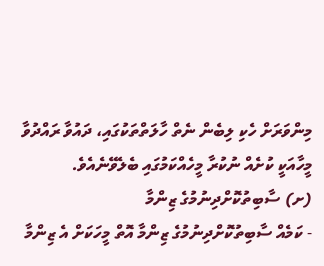މިންވަރަށް ހެކި ލިބެން ނެތް ހާލަތްތަކުގައި، ދައުވާ ރައްދުވާ މީހާއަކީ ކުށެއް ނުކުރާ މީހެއްކަމުގައި ބެލެވޭނެއެވެ.
(ށ) ސާބިތުކޮށްދިނުމުގެ ޒިންމާ
- ކަމެއް ސާބިތުކޮށްދިނުމުގެ ޒިންމާ އޮތް މީހަކަށް އެ ޒިންމާ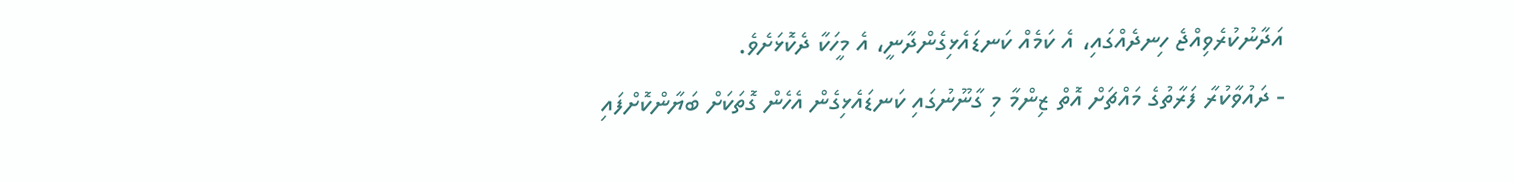އަދާނުކުރެވިއްޖެ ހިނދެއްގައި، އެ ކަމެއް ކަނޑައެޅިގެންދާނީ، އެ މީހަކާ ދެކޮޅަށެވެ.
- ދައުވާކުރާ ފަރާތުގެ މައްޗަށް އޮތް ޒިންމާ މި ގާނޫނުގައި ކަނޑައެޅިގެން އެހެން ގޮތަކަށް ބަޔާންކޮށްފައި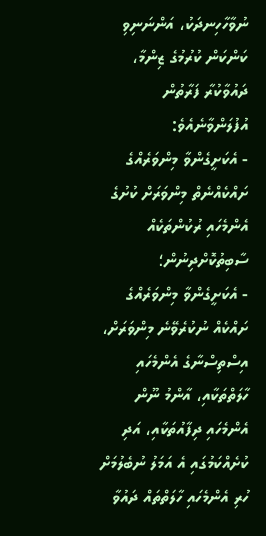ނުވާހާހިނދަކު، އަންނަނިވި ކަންކަން ކުރުމުގެ ޒިންމާ، ދައުވާކުރާ ފަރާތުން އުފުލަންވާނެއެވެ:
- އެކަށީގެންވާ މިންވަރެއްގެ ށައްކެއްނެތް މިންވަރަށް ކުށުގެ އެންމެހައި ރުކުންތަކެއް ސާބިތުކޮށްދިނުން؛
- އެކަށީގެންވާ މިންވަރެއްގެ ށައްކެއް ނުކުރެވޭނެ މިންވަރަށް، އިސްތިސްނާގެ އެންމެހައި ހާލަތްތަކާއި، އާންމު ނޫން އެންމެހައި ދިފާއުތަކާއި، އަދި ކުށެއްކަމުގައި އެ އަމަލު ނުބެލުމަށް ހުރި އެންމެހައި ހާލަތްތައް ދައުވާ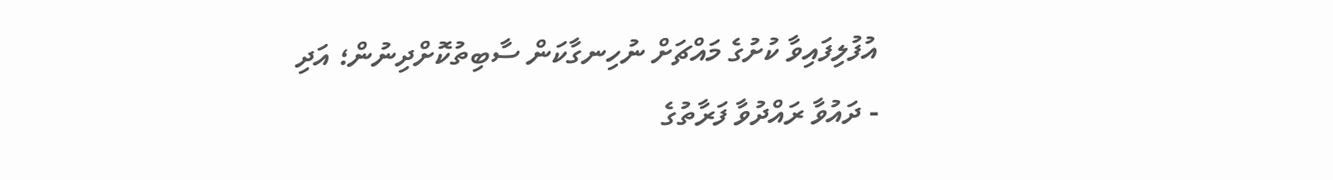އުފުލިފައިވާ ކުށުގެ މައްޗަށް ނުހިނގާކަން ސާބިތުކޮށްދިނުން؛ އަދި
- ދައުވާ ރައްދުވާ ފަރާތުގެ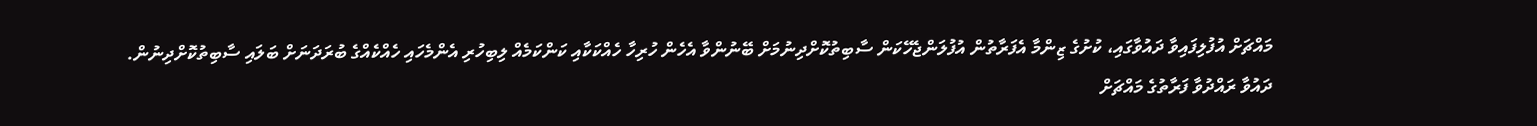މައްޗަށް އުފުލިފައިވާ ދައުވާގައި، ކުށުގެ ޒިންމާ އެފަރާތުން އުފުލަންޖެހޭކަން ސާބިތުކޮށްދިނުމަށް ބޭނުންވާ އެހެން ހުރިހާ ހެއްކަކާއި ކަންކަމެއް ލިބިހުރި އެންމެހައި ހެއްކެއްގެ ބުރަދަނަށް ބަލައި ސާބިތުކޮށްދިނުން.
ދައުވާ ރައްދުވާ ފަރާތުގެ މައްޗަށް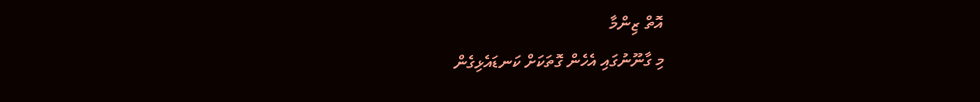އޮތް ޒިންމާ
މި ގާނޫނުގައި އެހެން ގޮތަކަށް ކަނޑައެޅިގެން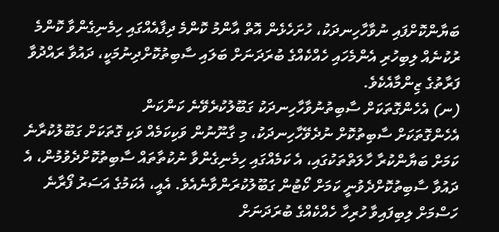ބަޔާންކޮށްފައި ނުވާހާހިނދަކު، ހުށަހެޅެން އޮތް އާންމު ކޮންމެ ދިފާއެއްގައި ހިމެނިގެންވާ ކޮންމެ ރުކުނެއް ލިބިހުރި އެންމެހައި ހެއްކެއްގެ ބުރަދަނަށް ބަލައި ސާބިތުކޮށްދިނުމަކީ، ދައުވާ ރައްދުވާ ފަރާތުގެ ޒިންމާއެކެވެ.
(ނ) އެހެންގޮތަކަށް ސާބިތުނުވާހާހިނދަކު ގަބޫލުކުރެވޭނެ ކަންކަން
އެހެންގޮތަކަށް ސާބިތުކޮށް ނުދެވޭހާހިނދަކު، މި ގާނޫނުން ވަކިކަމެއް ވަކި ގޮތަކަށް ގަބޫލުކުރާނެ ކަމަށް ބަޔާންކުރާ ހާލަތްތަކުގައި، އެ ކަމެއްގައި ހިމެނިގެންވާ ނުކުތާތައް ސާބިތުކޮށްދެވުމުން، އެ ދައުވާ ސާބިތުކޮށްދެވުނީ ކަމަށް ކޯޓުން ގަބޫލުކުރަންވާނެއެވެ. އެއީ، އެކަމުގެ އަސަރު ފޯރާނެ ހަސްމަށް ލިބިފައިވާ ހުރިހާ ހެއްކެއްގެ ބުރަދަނަށް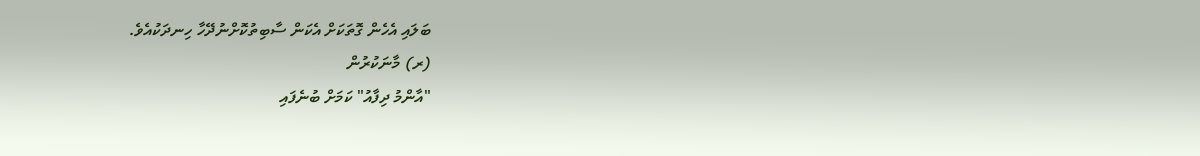ބަލައި އެހެން ގޮތަކަށް އެކަން ސާބިތުކޮށްނުދޭހާ ހިނދަކުއެވެ.
(ރ) މާނަކުރުން
"އާންމު ދިފާއު" ކަމަށް ބުނެފައި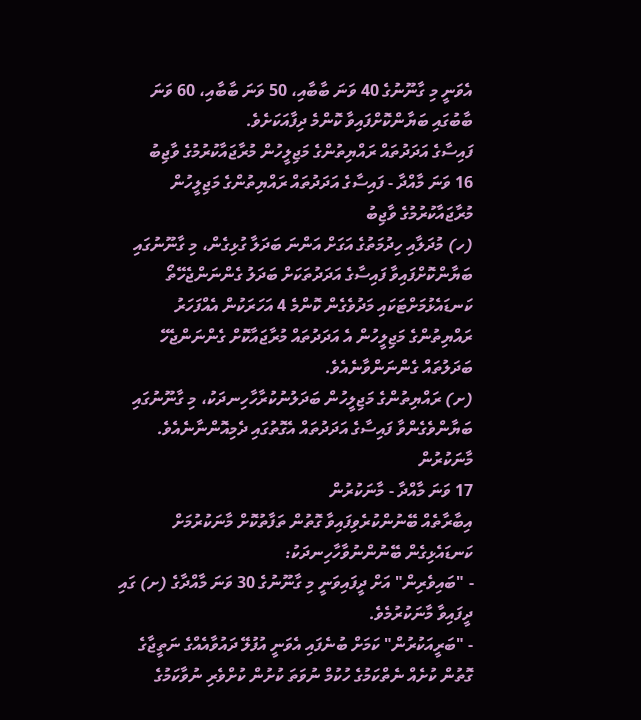އެވަނީ މި ގާނޫނުގެ 40 ވަނަ ބާބާއި، 50 ވަނަ ބާބާއި، 60 ވަނަ ބާބުގައި ބަޔާންކޮށްފައިވާ ކޮންމެ ދިފާއަކަށެވެ.
ފައިސާގެ އަދަދުތައް ރައްޔިތުންގެ މަޖިލީހުން މުރާޖައާކުރުމުގެ ވާޖިބު
16 ވަނަ މާއްދާ - ފައިސާގެ އަދަދުތައް ރައްޔިތުންގެ މަޖިލީހުން މުރާޖައާކުރުމުގެ ވާޖިބު
(ހ) މުދަލާއި ހިދުމަތުގެ އަގަށް އަންނަ ބަދަލާ ގުޅިގެން، މި ގާނޫނުގައި ބަޔާންކޮށްފައިވާ ފައިސާގެ އަދަދުތަކަށް ބަދަލު ގެންނަންޖެހޭތޯ ކަނޑައެޅުމަށްޓަކައި މަދުވެގެން ކޮންމެ 4 އަހަރަކުން އެއްފަހަރު ރައްޔިތުންގެ މަޖިލީހުން އެ އަދަދުތައް މުރާޖައާކޮށް ގެންނަންޖެހޭ ބަދަލުތައް ގެންނަންވާނެއެވެ.
(ށ) ރައްޔިތުންގެ މަޖިލީހުން ބަދަލުނުކުރާހާހިނދަކު، މި ގާނޫނުގައި ބަޔާންވެގެންވާ ފައިސާގެ އަދަދުތައް އެގޮތުގައި ދެމިއޮންނާނެއެވެ.
މާނަކުރުން
17 ވަނަ މާއްދާ - މާނަކުރުން
އިބާރާތެއް ބޭނުންކުރެވިފައިވާ ގޮތުން ތަފާތުކޮށް މާނަކުރުމަށް ކަނޑައެޅިގެން ބޭނުންނުވާހާހިނދަކު:
- "ބައިވެރިން" އަށް ދީފައިވަނީ މި ގާނޫނުގެ 30 ވަނަ މާއްދާގެ (ށ) ގައި ދީފައިވާ މާނަކުރުމެވެ.
- "ބަރީއަކުރުން" ކަމަށް ބުނެފައި އެވަނީ އުފުލޭ ދައުވާއެއްގެ ނަތީޖާގެ ގޮތުން ކުށެއް ނެތްކަމުގެ ހުކުމް ނުވަތަ ކުށުން ކުށްވެރި ނުވާކަމުގެ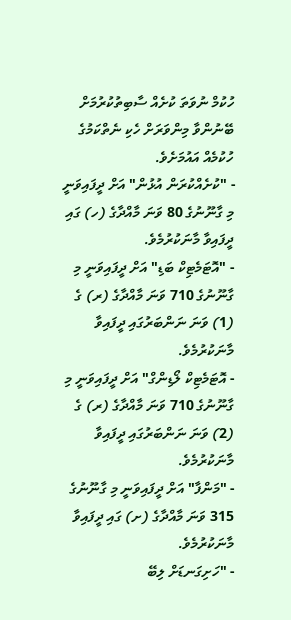ހުކުމް ނުވަތަ ކުށެއް ސާބިތުކުރުމަށް ބޭނުންވާ މިންވަރަށް ހެކި ނެތްކަމުގެ ހުކުމެއް އައުމަށެވެ.
- "ކުށެއްކުރަން އުޅުން" އަށް ދީފައިވަނީ މި ގާނޫނުގެ 80 ވަނަ މާއްދާގެ (ހ) ގައި ދީފައިވާ މާނަކުރުމެވެ.
- "އޮޓަމެޓިކް ބަޑި" އަށް ދީފައިވަނީ މި ގާނޫނުގެ 710 ވަނަ މާއްދާގެ (ރ) ގެ (1) ވަނަ ނަންބަރުގައި ދީފައިވާ މާނަކުރުމެވެ.
- އޮޓަމެޓިކް ލޯޑިންގް" އަށް ދީފައިވަނީ މި ގާނޫނުގެ 710 ވަނަ މާއްދާގެ (ރ) ގެ (2) ވަނަ ނަންބަރުގައި ދީފައިވާ މާނަކުރުމެވެ.
- "މަންފާ" އަށް ދީފައިވަނީ މި ގާނޫނުގެ 315 ވަނަ މާއްދާގެ (ށ) ގައި ދީފައިވާ މާނަކުރުމެވެ.
- "ހަށިގަނޑަށް ލިބޭ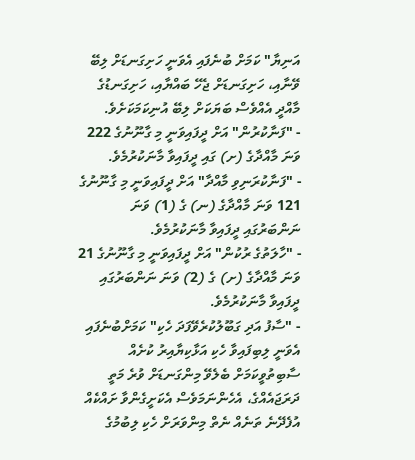އަނިޔާ" ކަމަށް ބުނެފައި އެވަނީ ހަށިގަނޑަށް ލިބޭ ވޭނާއި، ހަށިގަނޑަށް ޖެހޭ ބައްޔާއި، ހަށިގަނޑުގެ މާއްދީ އެއްވެސް ބަޔަކަށް ލިބޭ އުނިކަމަކަށެވެ.
- "ފަނާކުރުން" އަށް ދީފައިވަނީ މި ގާނޫނުގެ 222 ވަނަ މާއްދާގެ (ށ) ގައި ދީފައިވާ މާނަކުރުމެވެ.
- "ފަނާކުރަނިވި މާއްދާ" އަށް ދީފައިވަނީ މި ގާނޫނުގެ 121 ވަނަ މާއްދާގެ (ނ) ގެ (1) ވަނަ ނަންބަރުގައި ދީފައިވާ މާނަކުރުމެވެ.
- "ހާލަތުގެ ރުކުން" އަށް ދީފައިވަނީ މި ގާނޫނުގެ 21 ވަނަ މާއްދާގެ (ށ) ގެ (2) ވަނަ ނަންބަރުގައި ދީފައިވާ މާނަކުރުމެވެ.
- "ސާފު އަދި ގަބޫލުކުރެވޭފަދަ ހެކި" ކަމަށްބުނެފައި އެވަނީ ލިބިފައިވާ ހެކި އަޅާކިޔާއިރު ކުށެއް ސާބިތުވީކަމަށް ބެލެވޭ މިންގަނޑަށް ވުރެ މަތީ ދަރަޖައެއްގެ، އެހެންނަމަވެސް އެކަށީގެންވާ ށައްކެއް އުފެދޭނެ ތަނެއް ނެތް މިންވަރަށް ހެކި ލިބުމުގެ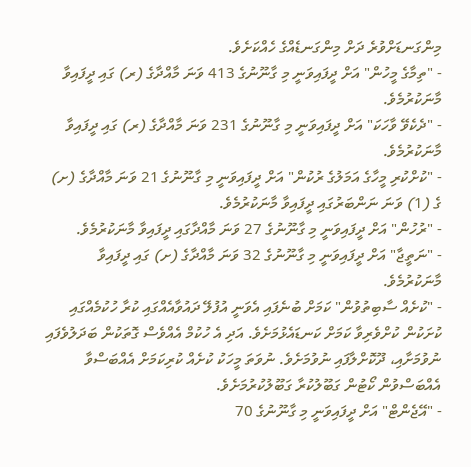މިންގަނޑަށްވުރެ ދަށް މިންގަނޑެއްގެ ހެއްކަށެވެ.
- "ތިމާގެ މީހުން" އަށް ދީފައިވަނީ މި ގާނޫނުގެ 413 ވަނަ މާއްދާގެ (ރ) ގައި ދީފައިވާ މާނަކުރުމެވެ.
- "ދެކެވޭ ވާހަކަ" އަށް ދީފައިވަނީ މި ގާނޫނުގެ 231 ވަނަ މާއްދާގެ (ރ) ގައި ދީފައިވާ މާނަކުރުމެވެ.
- "ކުށްކުރި މީހާގެ އަމަލުގެ ރުކުން" އަށް ދީފައިވަނީ މި ގާނޫނުގެ 21 ވަނަ މާއްދާގެ (ށ) ގެ (1) ވަނަ ނަންބަރުގައި ދީފައިވާ މާނަކުރުމެވެ.
- "ރުހުން" އަށް ދީފައިވަނީ މި ގާނޫނުގެ 27 ވަނަ މާއްދާގައި ދީފައިވާ މާނަކުރުމެވެ.
- "ނަތީޖާ" އަށް ދީފައިވަނީ މި ގާނޫނުގެ 32 ވަނަ މާއްދާގެ (ށ) ގައި ދީފައިވާ މާނަކުރުމެވެ.
- "ކުށެއް ސާބިތުވުން" ކަމަށް ބުނެފައި އެވަނީ އުފުލޭ ދައުވާއެއްގައި ކުރާ ހުކުމެއްގައި ކުށަކުން ކުށްވެރިވާ ކަމަށް ކަނޑައެޅުމަށެވެ. އަދި އެ ހުކުމް އެއްވެސް ގޮތަކުން ބަދަލުވެފައި ނުވުމަށާއި، ދޫކޮށްލާފައި ނުވުމަށެވެ. ނުވަތަ މީހަކު ކުށެއް ކުރިކަމަށް އެއްބަސްވާ އެއްބަސްވުން ކޯޓުން ގަބޫލުކުރާ ގަބޫލުކުރުމަށެވެ.
- "އޭޖެންޓް" އަށް ދީފައިވަނީ މި ގާނޫނުގެ 70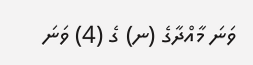ވަނަ މާއްދާގެ (ނ) ގެ (4) ވަނަ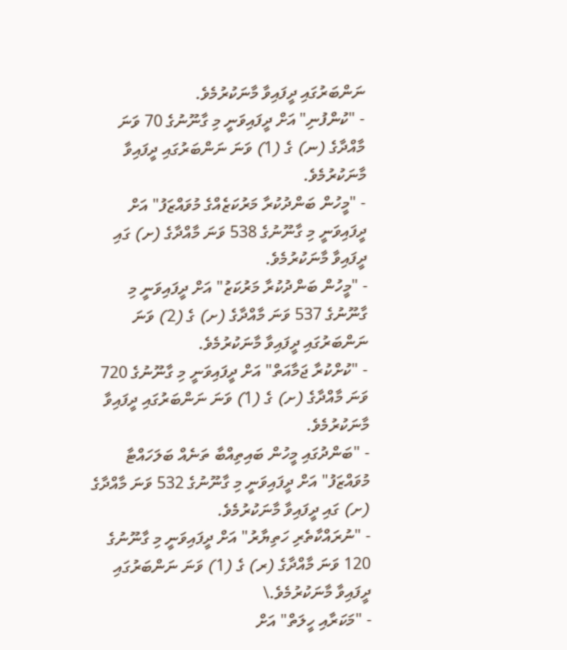ނަންބަރުގައި ދީފައިވާ މާނަކުރުމެވެ.
- "ކުންފުނި" އަށް ދީފައިވަނީ މި ގާނޫނުގެ 70 ވަނަ މާއްދާގެ (ނ) ގެ (1) ވަނަ ނަންބަރުގައި ދީފައިވާ މާނަކުރުމެވެ.
- "މީހުން ބަންދުކުރާ މަރުކަޒެއްގެ މުވައްޒަފު" އަށް ދީފައިވަނީ މި ގާނޫނުގެ 538 ވަނަ މާއްދާގެ (ށ) ގައި ދީފައިވާ މާނަކުރުމެވެ.
- "މީހުން ބަންދުކުރާ މަރުކަޒު" އަށް ދީފައިވަނީ މި ގާނޫނުގެ 537 ވަނަ މާއްދާގެ (ށ) ގެ (2) ވަނަ ނަންބަރުގައި ދީފައިވާ މާނަކުރުމެވެ.
- "ކުށްކުރާ ޖަމާއަތް" އަށް ދީފައިވަނީ މި ގާނޫނުގެ 720 ވަނަ މާއްދާގެ (ށ) ގެ (1) ވަނަ ނަންބަރުގައި ދީފައިވާ މާނަކުރުމެވެ.
- "ބަންދުގައި މީހުން ބައިތިއްބާ ތަނެއް ބަލަހައްޓާ މުވައްޒަފު" އަށް ދީފައިވަނީ މި ގާނޫނުގެ 532 ވަނަ މާއްދާގެ (ށ) ގައި ދީފައިވާ މާނަކުރުމެވެ.
- "ނުރައްކާތެރި ހަތިޔާރު" އަށް ދީފައިވަނީ މި ގާނޫނުގެ 120 ވަނަ މާއްދާގެ (ރ) ގެ (1) ވަނަ ނަންބަރުގައި ދީފައިވާ މާނަކުރުމެވެ.\
- "މަކަރާއި ހީލަތް" އަށް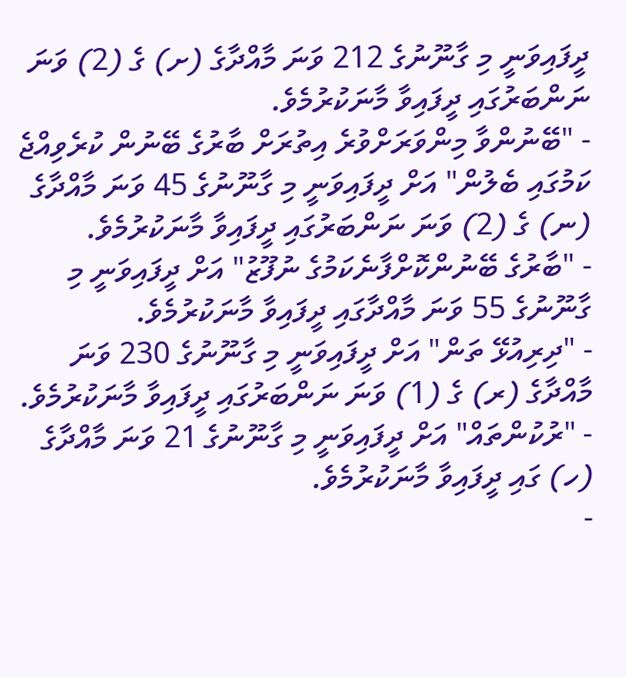ދީފައިވަނީ މި ގާނޫނުގެ 212 ވަނަ މާއްދާގެ (ށ) ގެ (2) ވަނަ ނަންބަރުގައި ދީފައިވާ މާނަކުރުމެވެ.
- "ބޭނުންވާ މިންވަރަށްވުރެ އިތުރަށް ބާރުގެ ބޭނުން ކުރެވިއްޖެ ކަމުގައި ބެލުން" އަށް ދީފައިވަނީ މި ގާނޫނުގެ 45 ވަނަ މާއްދާގެ (ނ) ގެ (2) ވަނަ ނަންބަރުގައި ދީފައިވާ މާނަކުރުމެވެ.
- "ބާރުގެ ބޭނުންކޮށްފާނެކަމުގެ ނުފޫޒު" އަށް ދީފައިވަނީ މި ގާނޫނުގެ 55 ވަނަ މާއްދާގައި ދީފައިވާ މާނަކުރުމެވެ.
- "ދިރިއުޅޭ ތަން" އަށް ދީފައިވަނީ މި ގާނޫނުގެ 230 ވަނަ މާއްދާގެ (ރ) ގެ (1) ވަނަ ނަންބަރުގައި ދީފައިވާ މާނަކުރުމެވެ.
- "ރުކުންތައް" އަށް ދީފައިވަނީ މި ގާނޫނުގެ 21 ވަނަ މާއްދާގެ (ހ) ގައި ދީފައިވާ މާނަކުރުމެވެ.
-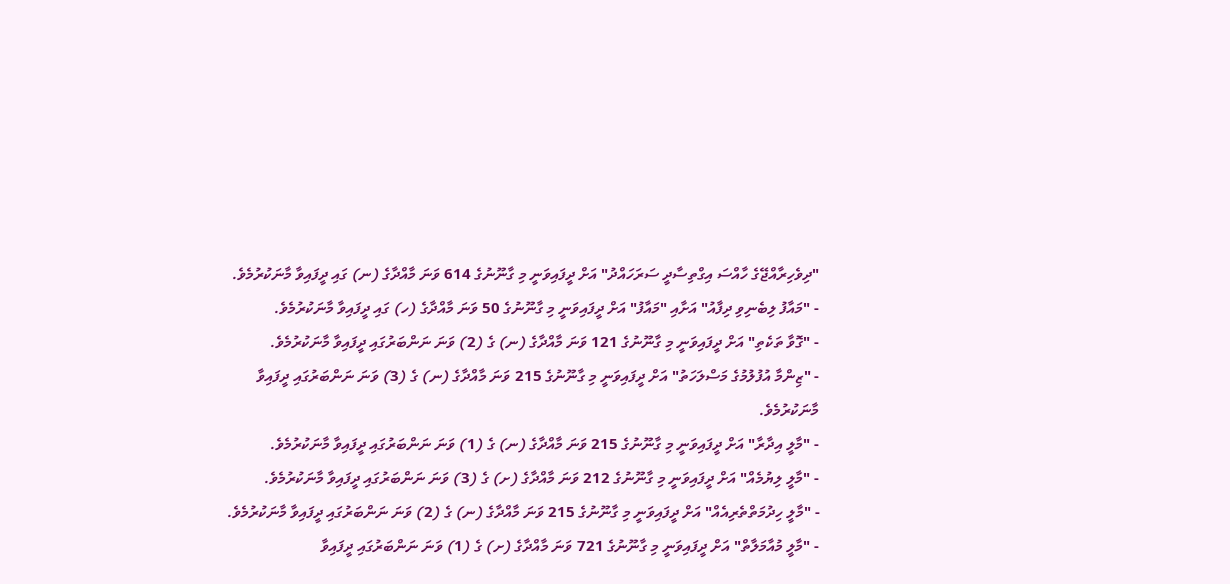"ދިވެހިރާއްޖޭގެ ހާއްސަ އިގްތިސާދީ ސަރަހައްދު" އަށް ދީފައިވަނީ މި ގާނޫނުގެ 614 ވަނަ މާއްދާގެ (ނ) ގައި ދީފައިވާ މާނަކުރުމެވެ.
- "މައާފު ލިބެނިވި ދިފާއު" އަށާއި "މައާފު" އަށް ދީފައިވަނީ މި ގާނޫނުގެ 50 ވަނަ މާއްދާގެ (ހ) ގައި ދީފައިވާ މާނަކުރުމެވެ.
- "ގޮވާ ތަކެތި" އަށް ދީފައިވަނީ މި ގާނޫނުގެ 121 ވަނަ މާއްދާގެ (ނ) ގެ (2) ވަނަ ނަންބަރުގައި ދީފައިވާ މާނަކުރުމެވެ.
- "ޒިންމާ އުފުލުމުގެ މަސްލަހަތު" އަށް ދީފައިވަނީ މި ގާނޫނުގެ 215 ވަނަ މާއްދާގެ (ނ) ގެ (3) ވަނަ ނަންބަރުގައި ދީފައިވާ މާނަކުރުމެވެ.
- "މާލީ އިދާރާ" އަށް ދީފައިވަނީ މި ގާނޫނުގެ 215 ވަނަ މާއްދާގެ (ނ) ގެ (1) ވަނަ ނަންބަރުގައި ދީފައިވާ މާނަކުރުމެވެ.
- "މާލީ ލިޔުމެއް" އަށް ދީފައިވަނީ މި ގާނޫނުގެ 212 ވަނަ މާއްދާގެ (ށ) ގެ (3) ވަނަ ނަންބަރުގައި ދީފައިވާ މާނަކުރުމެވެ.
- "މާލީ ހިދުމަތްތެރިއެއް" އަށް ދީފައިވަނީ މި ގާނޫނުގެ 215 ވަނަ މާއްދާގެ (ނ) ގެ (2) ވަނަ ނަންބަރުގައި ދީފައިވާ މާނަކުރުމެވެ.
- "މާލީ މުއާމަލާތް" އަށް ދީފައިވަނީ މި ގާނޫނުގެ 721 ވަނަ މާއްދާގެ (ށ) ގެ (1) ވަނަ ނަންބަރުގައި ދީފައިވާ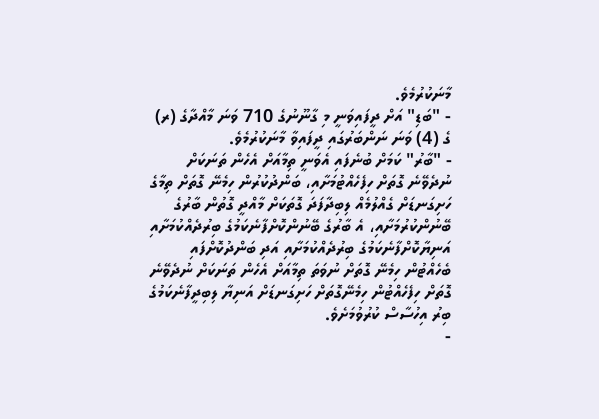މާނަކުރުމެވެ.
- "ބަޑި" އަށް ދީފައިވަނީ މި ގާނޫނުގެ 710 ވަނަ މާއްދާގެ (ރ) ގެ (4) ވަނަ ނަންބަރުގައި ދީފައިވާ މާނަކުރުމެވެ.
- "ބާރު" ކަމަށް ބުނެފައި އެވަނީ ތިމާއަށް އެހެން ތަނަކަށް ނުދެވޭނެ ގޮތަށް ހިފެހެއްޓުމަށާއި، ބަންދުކުރުން ހިމެނޭ ގޮތަށް ތިމާގެ ހަށިގަނޑަށް ގެއްލުމެއް ލިބިދާފަދަ ގޮތަކަށް މާއްދީ ގޮތުން ބާރުގެ ބޭނުންކުރުމަށާއި، އެ ބާރުގެ ބޭނުންކޮށްފާނެކަމުގެ ބިރުދެއްކުމަށާއި އަނިޔާކޮށްފާނެކަމުގެ ބިރުދެއްކުމަށާއި އަދި ބަންދުކޮށްފައި ބެހެއްޓުން ހިމެނޭ ގޮތަށް ނުވަތަ ތިމާއަށް އެހެން ތަނަކަށް ނުދެވޭނެ ގޮތަށް ހިފެހެއްޓުން ހިމެނޭގޮތަށް ހަށިގަނޑަށް އަނިޔާ ލިބިދީފާނެކަމުގެ ބިރު އިހުސާސް ކުރުވުމަށެވެ.
-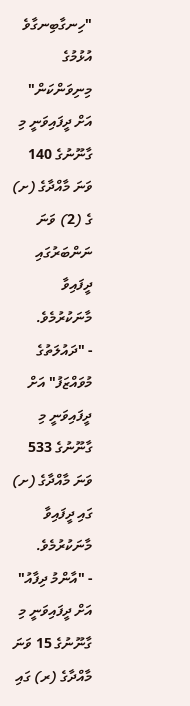"ހިނގާބިނގާވެ އުޅުމުގެ މިނިވަންކަން" އަށް ދީފައިވަނީ މި ގާނޫނުގެ 140 ވަނަ މާއްދާގެ (ށ) ގެ (2) ވަނަ ނަންބަރުގައި ދީފައިވާ މާނަކުރުމެވެ.
- "ދައުލަތުގެ މުވައްޒަފު" އަށް ދީފައިވަނީ މި ގާނޫނުގެ 533 ވަނަ މާއްދާގެ (ށ) ގައި ދީފައިވާ މާނަކުރުމެވެ.
- "އާންމު ދިފާއު" އަށް ދީފައިވަނީ މި ގާނޫނުގެ 15 ވަނަ މާއްދާގެ (ރ) ގައި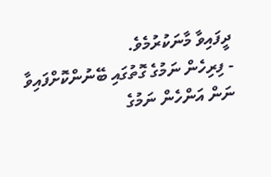ދީފައިވާ މާނަކުރުމެވެ.
- ފިރިހެން ނަމުގެ ގޮތުގައި ބޭނުންކޮށްފައިވާ ނަން އަންހެން ނަމުގެ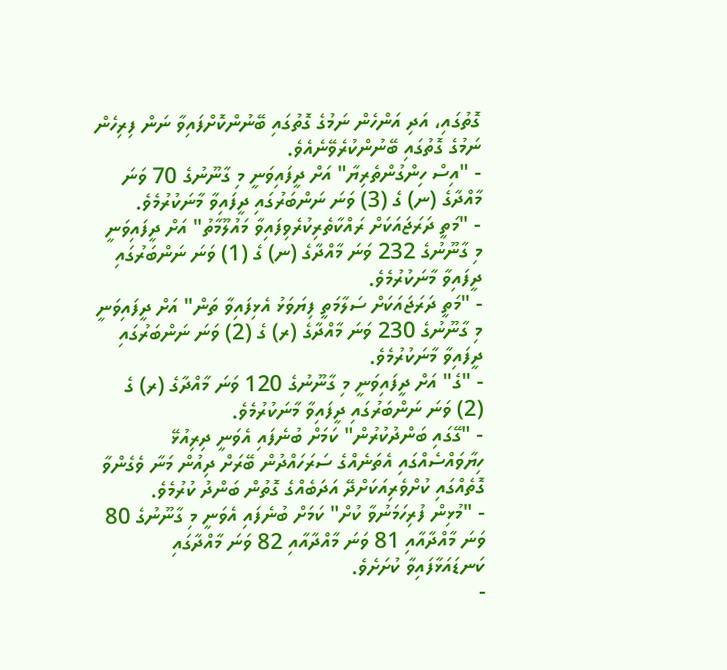ގޮތުގައި، އަދި އަންހެން ނަމުގެ ގޮތުގައި ބޭނުންކޮށްފައިވާ ނަން ފިރިހެން ނަމުގެ ގޮތުގައި ބޭނުންކުރެވޭނެއެވެ.
- "އިސް ހިންގުންތެރިޔާ" އަށް ދީފައިވަނީ މި ގާނޫނުގެ 70 ވަނަ މާއްދާގެ (ނ) ގެ (3) ވަނަ ނަންބަރުގައި ދީފައިވާ މާނަކުރުމެވެ.
- "މަތީ ދަރަޖައަކަށް ރައްކާތެރިކުރެވިފައިވާ މައުލޫމާތު" އަށް ދީފައިވަނީ މި ގާނޫނުގެ 232 ވަނަ މާއްދާގެ (ނ) ގެ (1) ވަނަ ނަންބަރުގައި ދީފައިވާ މާނަކުރުމެވެ.
- "މަތީ ދަރަޖައަކަށް ސަލާމަތީ ފިޔަވަޅު އެޅިފައިވާ ތަން" އަށް ދީފައިވަނީ މި ގާނޫނުގެ 230 ވަނަ މާއްދާގެ (ރ) ގެ (2) ވަނަ ނަންބަރުގައި ދީފައިވާ މާނަކުރުމެވެ.
- "ގެ" އަށް ދީފައިވަނީ މި ގާނޫނުގެ 120 ވަނަ މާއްދާގެ (ރ) ގެ (2) ވަނަ ނަންބަރުގައި ދީފައިވާ މާނަކުރުމެވެ.
- "ގޭގައި ބަންދުކުރުން" ކަމަށް ބުނެފައި އެވަނީ ދިރިއުޅޭ ހިޔާވައްސެއްގައި އެތަނެއްގެ ސަރަހައްދުން ބޭރަށް ދިއުން މަނާ ވެގެންވާ ގޮތެއްގައި ކުށްވެރިއަކަށްދޭ އަދަބެއްގެ ގޮތުން ބަންދު ކުރުމެވެ.
- "މުޅިން ފުރިހަމަނުވާ ކުށް" ކަމަށް ބުނެފައި އެވަނީ މި ގާނޫނުގެ 80 ވަނަ މާއްދާއާއި 81 ވަނަ މާއްދާއާއި 82 ވަނަ މާއްދާގައި ކަނޑައަޅާފައިވާ ކުށަށެވެ.
-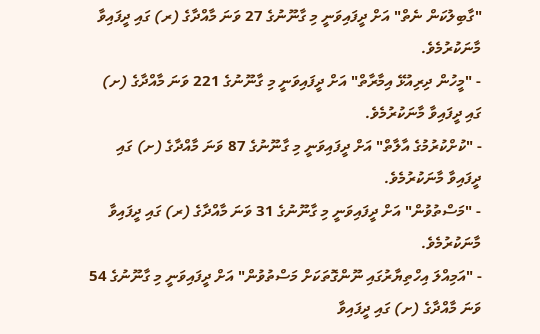"ގާބިލުކަން ނެތް" އަށް ދީފައިވަނީ މި ގާނޫނުގެ 27 ވަނަ މާއްދާގެ (ރ) ގައި ދީފައިވާ މާނަކުރުމެވެ.
- "މީހުން ދިރިއުޅޭ އިމާރާތް" އަށް ދީފައިވަނީ މި ގާނޫނުގެ 221 ވަނަ މާއްދާގެ (ށ) ގައި ދީފައިވާ މާނަކުރުމެވެ.
- "ކުށްކުރުމުގެ އާލާތް" އަށް ދީފައިވަނީ މި ގާނޫނުގެ 87 ވަނަ މާއްދާގެ (ށ) ގައި ދީފައިވާ މާނަކުރުމެވެ.
- "މަސްތުވުން" އަށް ދީފައިވަނީ މި ގާނޫނުގެ 31 ވަނަ މާއްދާގެ (ރ) ގައި ދީފައިވާ މާނަކުރުމެވެ.
- "އަމިއްލަ އިހްތިޔާރުގައި ނޫންގޮތަކަށް މަސްތުވުން" އަށް ދީފައިވަނީ މި ގާނޫނުގެ 54 ވަނަ މާއްދާގެ (ށ) ގައި ދީފައިވާ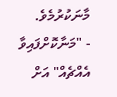މާނަކުރުމެވެ.
- "މަނާކޮށްފައިވާ އެއްޗެއް" އަށް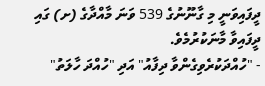ދީފައިވަނީ މި ގާނޫނުގެ 539 ވަނަ މާއްދާގެ (ށ) ގައި ދީފައިވާ މާނަކުރުމެވެ.
- "ހުއްދަކުރެވިގެންވާ ދިފާއު" އަދި "ހުއްދަ ހާލަތު"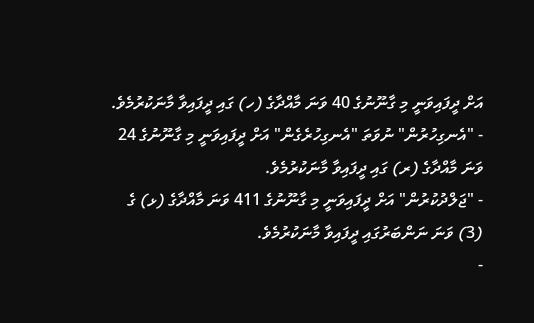އަށް ދީފައިވަނީ މި ގާނޫނުގެ 40 ވަނަ މާއްދާގެ (ހ) ގައި ދީފައިވާ މާނަކުރުމެވެ.
- "އެނގިހުރުން" ނުވަތަ "އެނގިހުރެގެން" އަށް ދީފައިވަނީ މި ގާނޫނުގެ 24 ވަނަ މާއްދާގެ (ރ) ގައި ދީފައިވާ މާނަކުރުމެވެ.
- "ޖަލްދުކުރުން" އަށް ދީފައިވަނީ މި ގާނޫނުގެ 411 ވަނަ މާއްދާގެ (ޅ) ގެ (3) ވަނަ ނަންބަރުގައި ދީފައިވާ މާނަކުރުމެވެ.
-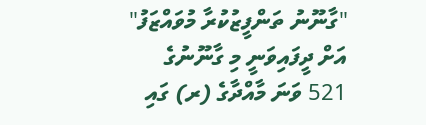"ގާނޫނު ތަންފީޒުކުރާ މުވައްޒަފު" އަށް ދީފައިވަނީ މި ގާނޫނުގެ 521 ވަނަ މާއްދާގެ (ރ) ގައި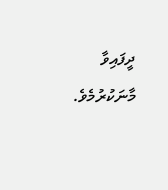ދީފައިވާ މާނަކުރުމެވެ.